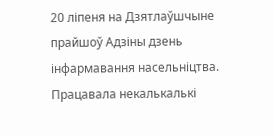20 ліпеня на Дзятлаўшчыне прайшоў Адзіны дзень інфармавання насельніцтва. Працавала некалькалькі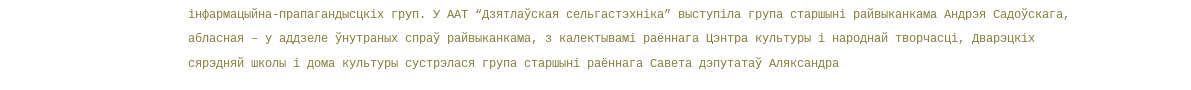інфармацыйна-прапагандысцкіх груп. У ААТ “Дзятлаўская сельгастэхніка” выступіла група старшыні райвыканкама Андрэя Садоўскага, абласная – у аддзеле ўнутраных спраў райвыканкама, з калектывамі раённага Цэнтра культуры і народнай творчасці, Дварэцкіх сярэдняй школы і дома культуры сустрэлася група старшыні раённага Савета дэпутатаў Аляксандра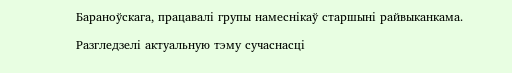Бараноўскага, працавалі групы намеснікаў старшыні райвыканкама.

Разгледзелі актуальную тэму сучаснасці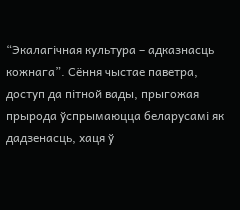“Экалагічная культура – адказнасць кожнага”. Сёння чыстае паветра, доступ да пітной вады, прыгожая прырода ўспрымаюцца беларусамі як дадзенасць, хаця ў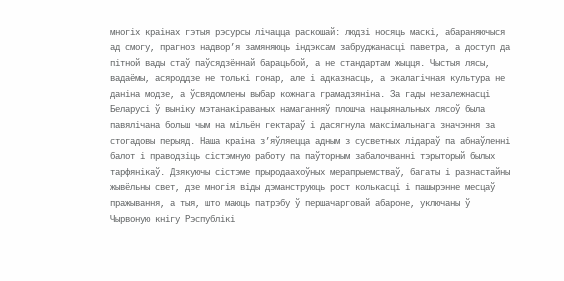многіх краінах гэтыя рэсурсы лічацца раскошай: людзі носяць маскі, абараняючыся ад смогу, прагноз надвор’я замяняюць індэксам забруджанасці паветра, а доступ да пітной вады стаў паўсядзённай барацьбой, а не стандартам жыцця. Чыстыя лясы, вадаёмы, асяроддзе не толькі гонар, але і адказнасць, а экалагічная культура не даніна модзе, а ўсвядомлены выбар кожнага грамадзяніна. За гады незалежнасці Беларусі ў выніку мэтанакіраваных намаганняў плошча нацыянальных лясоў была павялічана больш чым на мільён гектараў і дасягнула максімальнага значэння за стогадовы перыяд. Наша краіна з’яўляецца адным з сусветных лідараў па абнаўленні балот і праводзіць сістэмную работу па паўторным забалочванні тэрыторый былых тарфянікаў. Дзякуючы сістэме прыродаахоўных мерапрыемстваў, багаты і разнастайны жывёльны свет, дзе многія віды дэманструюць рост колькасці і пашырэнне месцаў пражывання, а тыя, што маюць патрэбу ў першачарговай абароне, уключаны ў Чырвоную кнігу Рэспублікі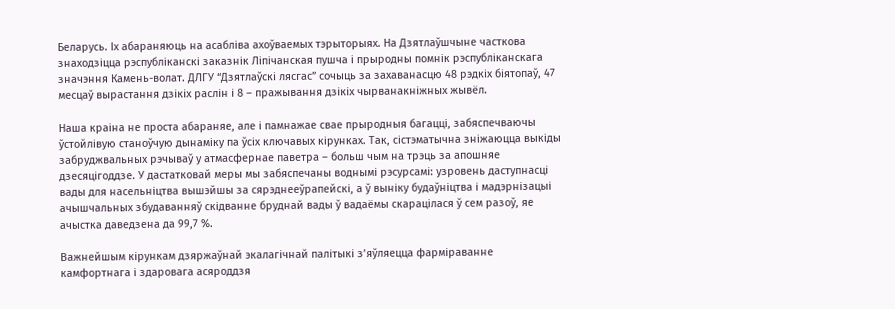Беларусь. Іх абараняюць на асабліва ахоўваемых тэрыторыях. На Дзятлаўшчыне часткова знаходзіцца рэспубліканскі заказнік Ліпічанская пушча і прыродны помнік рэспубліканскага значэння Камень-волат. ДЛГУ “Дзятлаўскі лясгас” сочыць за захаванасцю 48 рэдкіх біятопаў, 47 месцаў вырастання дзікіх раслін і 8 – пражывання дзікіх чырванакніжных жывёл.

Наша краіна не проста абараняе, але і памнажае свае прыродныя багацці, забяспечваючы ўстойлівую станоўчую дынаміку па ўсіх ключавых кірунках. Так, сістэматычна зніжаюцца выкіды забруджвальных рэчываў у атмасфернае паветра – больш чым на трэць за апошняе дзесяцігоддзе. У дастатковай меры мы забяспечаны воднымі рэсурсамі: узровень даступнасці вады для насельніцтва вышэйшы за сярэднееўрапейскі, а ў выніку будаўніцтва і мадэрнізацыі ачышчальных збудаванняў скідванне бруднай вады ў вадаёмы скарацілася ў сем разоў, яе ачыстка даведзена да 99,7 %.

Важнейшым кірункам дзяржаўнай экалагічнай палітыкі з’яўляецца фарміраванне камфортнага і здаровага асяроддзя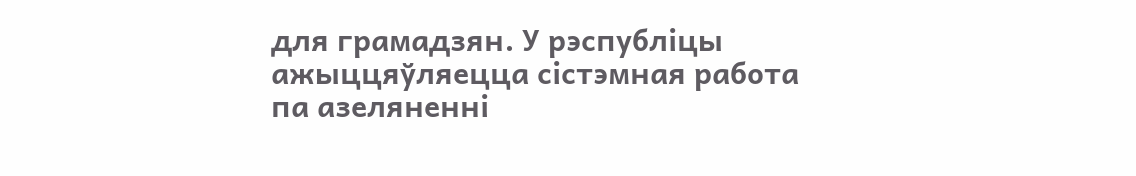для грамадзян. У рэспубліцы ажыццяўляецца сістэмная работа па азеляненні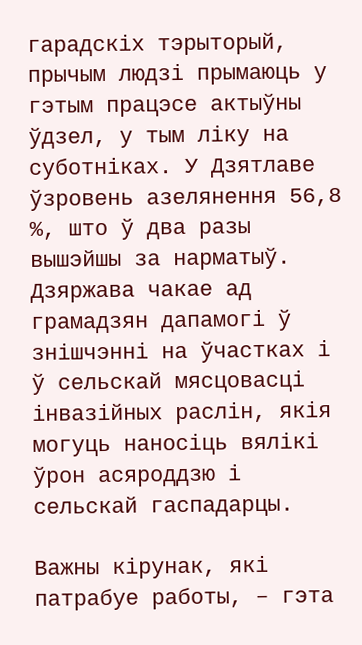гарадскіх тэрыторый, прычым людзі прымаюць у гэтым працэсе актыўны ўдзел, у тым ліку на суботніках. У Дзятлаве ўзровень азелянення 56,8 %, што ў два разы вышэйшы за нарматыў. Дзяржава чакае ад грамадзян дапамогі ў знішчэнні на ўчастках і ў сельскай мясцовасці інвазійных раслін, якія могуць наносіць вялікі ўрон асяроддзю і сельскай гаспадарцы.

Важны кірунак, які патрабуе работы, – гэта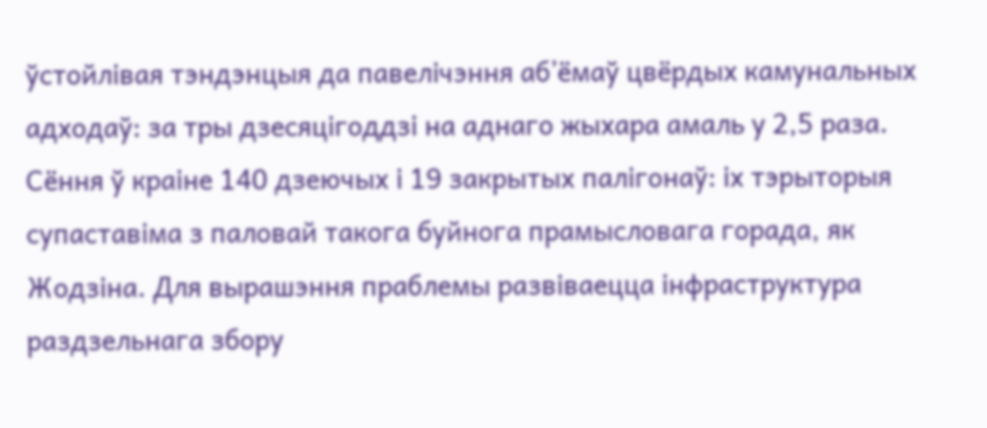ўстойлівая тэндэнцыя да павелічэння аб’ёмаў цвёрдых камунальных адходаў: за тры дзесяцігоддзі на аднаго жыхара амаль у 2,5 раза. Сёння ў краіне 140 дзеючых і 19 закрытых палігонаў: іх тэрыторыя супаставіма з паловай такога буйнога прамысловага горада, як Жодзіна. Для вырашэння праблемы развіваецца інфраструктура раздзельнага збору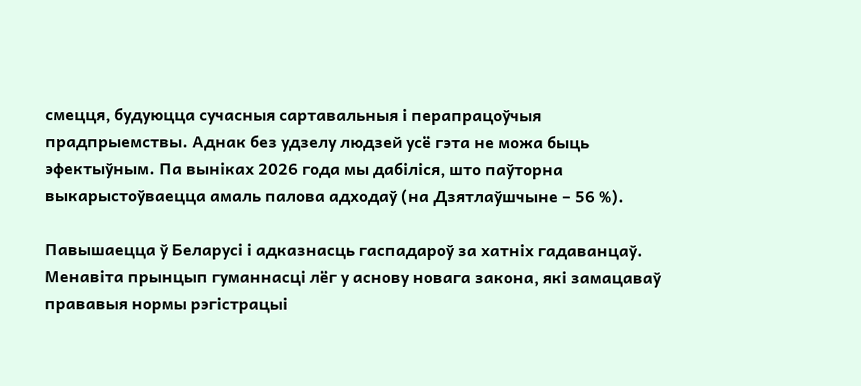смецця, будуюцца сучасныя сартавальныя і перапрацоўчыя прадпрыемствы. Аднак без удзелу людзей усё гэта не можа быць эфектыўным. Па выніках 2026 года мы дабіліся, што паўторна выкарыстоўваецца амаль палова адходаў (на Дзятлаўшчыне – 56 %).

Павышаецца ў Беларусі і адказнасць гаспадароў за хатніх гадаванцаў. Менавіта прынцып гуманнасці лёг у аснову новага закона, які замацаваў прававыя нормы рэгістрацыі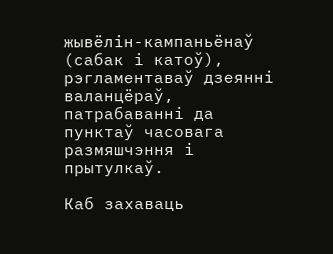жывёлін-кампаньёнаў (сабак і катоў), рэгламентаваў дзеянні валанцёраў, патрабаванні да пунктаў часовага размяшчэння і прытулкаў.

Каб захаваць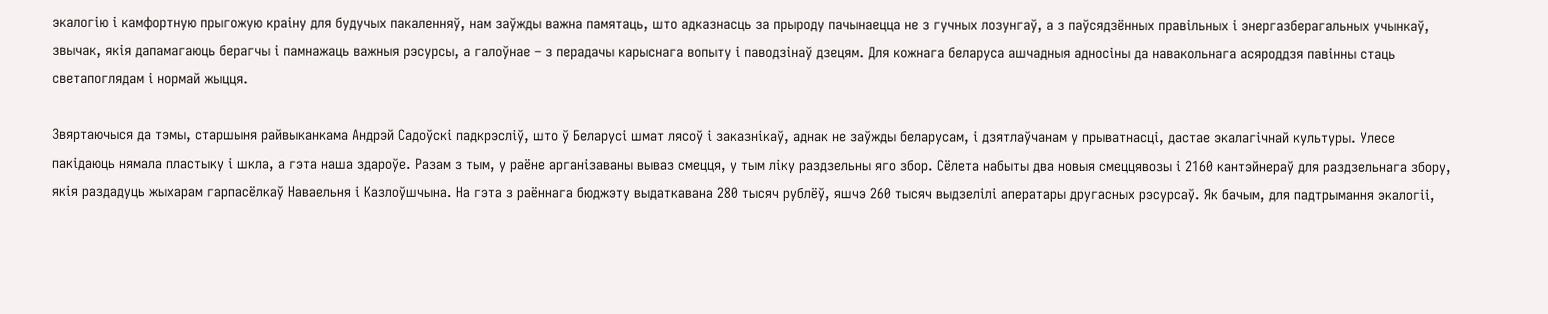экалогію і камфортную прыгожую краіну для будучых пакаленняў, нам заўжды важна памятаць, што адказнасць за прыроду пачынаецца не з гучных лозунгаў, а з паўсядзённых правільных і энергазберагальных учынкаў, звычак, якія дапамагаюць берагчы і памнажаць важныя рэсурсы, а галоўнае – з перадачы карыснага вопыту і паводзінаў дзецям. Для кожнага беларуса ашчадныя адносіны да навакольнага асяроддзя павінны стаць светапоглядам і нормай жыцця.

Звяртаючыся да тэмы, старшыня райвыканкама Андрэй Садоўскі падкрэсліў, што ў Беларусі шмат лясоў і заказнікаў, аднак не заўжды беларусам, і дзятлаўчанам у прыватнасці, дастае экалагічнай культуры. Улесе пакідаюць нямала пластыку і шкла, а гэта наша здароўе. Разам з тым, у раёне арганізаваны вываз смецця, у тым ліку раздзельны яго збор. Сёлета набыты два новыя смеццявозы і 2160 кантэйнераў для раздзельнага збору, якія раздадуць жыхарам гарпасёлкаў Наваельня і Казлоўшчына. На гэта з раённага бюджэту выдаткавана 280 тысяч рублёў, яшчэ 260 тысяч выдзелілі аператары другасных рэсурсаў. Як бачым, для падтрымання экалогіі,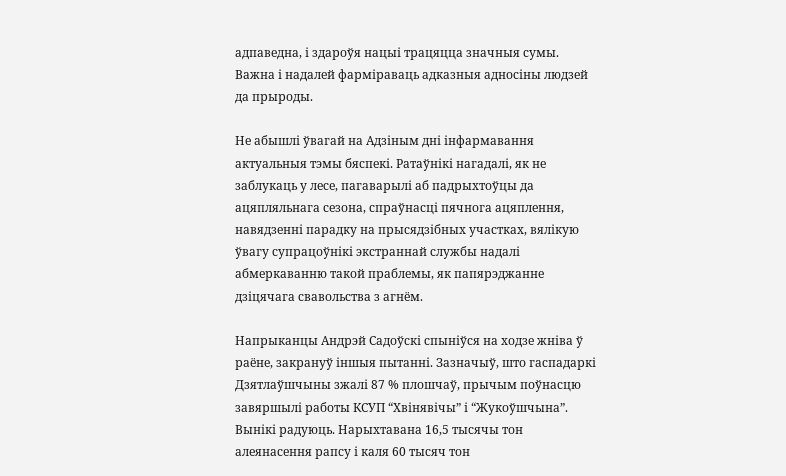адпаведна, і здароўя нацыі трацяцца значныя сумы. Важна і надалей фарміраваць адказныя адносіны людзей да прыроды.

Не абышлі ўвагай на Адзіным дні інфармавання актуальныя тэмы бяспекі. Ратаўнікі нагадалі, як не заблукаць у лесе, пагаварылі аб падрыхтоўцы да ацяпляльнага сезона, спраўнасці пячнога ацяплення, навядзенні парадку на прысядзібных участках, вялікую ўвагу супрацоўнікі экстраннай службы надалі абмеркаванню такой праблемы, як папярэджанне дзіцячага свавольства з агнём.

Напрыканцы Андрэй Садоўскі спыніўся на ходзе жніва ў раёне, закрануў іншыя пытанні. Зазначыў, што гаспадаркі Дзятлаўшчыны зжалі 87 % плошчаў, прычым поўнасцю завяршылі работы КСУП “Хвінявічы” і “Жукоўшчына”. Вынікі радуюць. Нарыхтавана 16,5 тысячы тон алеянасення рапсу і каля 60 тысяч тон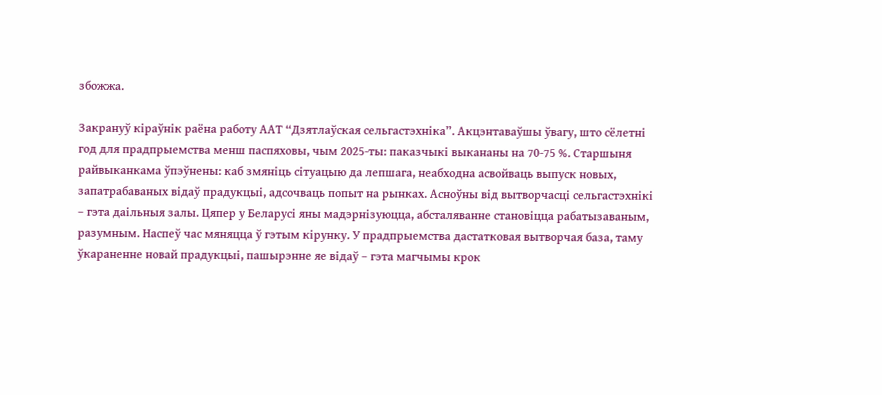збожжа.

Закрануў кіраўнік раёна работу ААТ “Дзятлаўская сельгастэхніка”. Акцэнтаваўшы ўвагу, што сёлетні год для прадпрыемства менш паспяховы, чым 2025-ты: паказчыкі выкананы на 70-75 %. Старшыня райвыканкама ўпэўнены: каб змяніць сітуацыю да лепшага, неабходна асвойваць выпуск новых, запатрабаваных відаў прадукцыі, адсочваць попыт на рынках. Асноўны від вытворчасці сельгастэхнікі – гэта даільныя залы. Цяпер у Беларусі яны мадэрнізуюцца, абсталяванне становіцца рабатызаваным, разумным. Наспеў час мяняцца ў гэтым кірунку. У прадпрыемства дастатковая вытворчая база, таму ўкараненне новай прадукцыі, пашырэнне яе відаў – гэта магчымы крок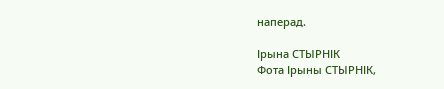наперад.

Ірына СТЫРНІК
Фота Ірыны СТЫРНІК,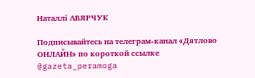Наталлі АВЯРЧУК

Подписывайтесь на телеграм-канал «Дятлово ОНЛАЙН» по короткой ссылке @gazeta_peramoga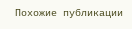Похожие публикации